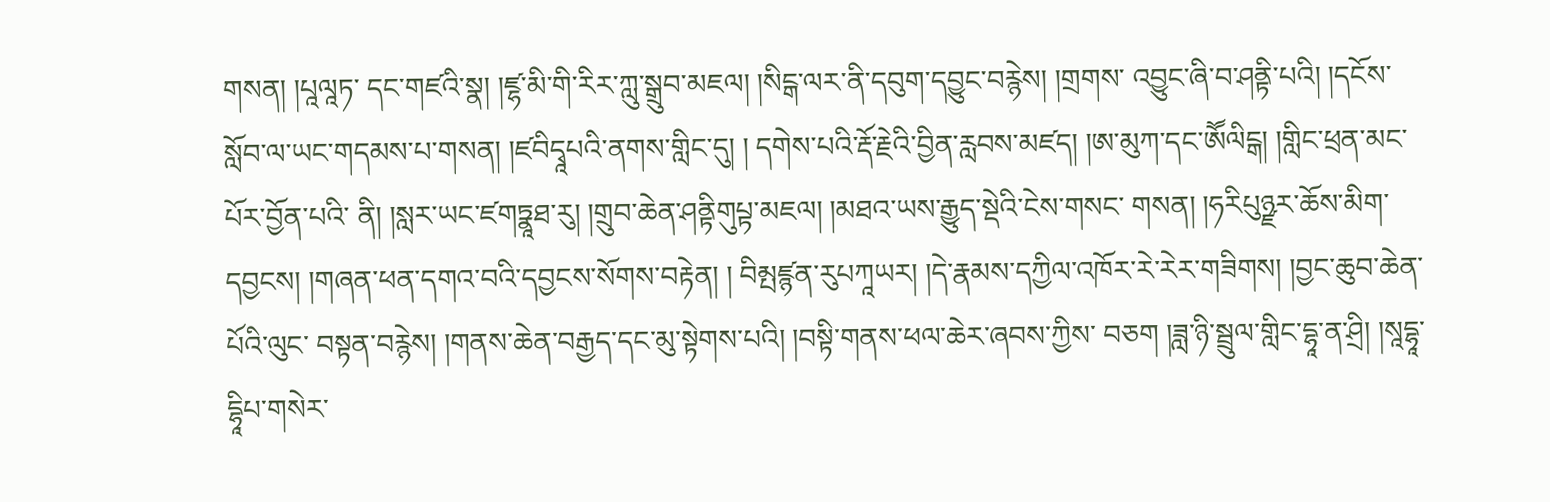གསན། །པཱལཱཏ་ དང་གཛའི་སྣ། །ཛྷ་མི་གི་རིར་ཀླུ་སྒྲུབ་མཇལ། །སིངྒ་ལར་ནི་དབུག་དབྱུང་བརྙེས། །གྲགས་ འབྱུང་ཞི་བ་ཤནྟི་པའི། །དངོས་སློབ་ལ་ཡང་གདམས་པ་གསན། །ཛབིདྭཱཔའི་ནགས་གླིང་དུ། ། དགེས་པའི་རྡོ་རྗེའི་བྱིན་རླབས་མཛད། །ཨ་མུཀ་དང་ཨཽལིངྒ། །གླིང་ཕྲན་མང་པོར་བྱོན་པའི་ ནི། །སླར་ཡང་ཛགཏྣཱཐ་རུ། །གྲུབ་ཆེན་ཤནྟིགུཔྟ་མཇལ། །མཐའ་ཡས་རྒྱུད་སྡེའི་ངེས་གསང་ གསན། །ཧརིཔུཉྫར་ཆོས་མིག་དབྱངས། །གཞན་ཕན་དགའ་བའི་དབྱངས་སོགས་བརྟེན། ། བིམྤཛྙན་རུཔཀཱཡར། །དེ་རྣམས་དཀྱིལ་འཁོར་རེ་རེར་གཟིགས། །བྱང་ཆུབ་ཆེན་པོའི་ལུང་ བསྟན་བརྙེས། །གནས་ཆེན་བརྒྱད་དང་མུ་སྟེགས་པའི། །བསྟི་གནས་ཕལ་ཆེར་ཞབས་ཀྱིས་ བཅག །ཟླ་ཉི་སྦྲུལ་གླིང་དྷཱ་ན་ཤྲི། །སཱདྷཱ་དྷཱིཔ་གསེར་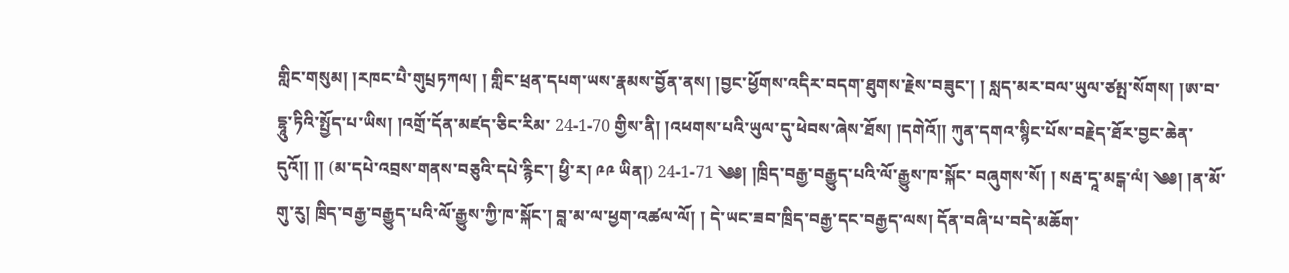གླིང་གསུམ། །རཁང་པཻ་གུཔྲཏཀལ། ། གླིང་ཕྲན་དཔག་ཡས་རྣམས་བྱོན་ནས། །བྱང་ཕྱོགས་འདིར་བདག་ཐུགས་རྗེས་བཟུང་། ། སླད་མར་བལ་ཡུལ་ཙམྤ་སོགས། །ཨ་བ་དྷཱུ་ཏིའི་སྤྱོད་པ་ཡིས། །འགྲོ་དོན་མཛད་ཅིང་རིམ་ 24-1-70 གྱིས་ནི། །འཕགས་པའི་ཡུལ་དུ་ཕེབས་ཞེས་ཐོས། །དགེའོ།། ཀུན་དགའ་སྙིང་པོས་བརྗེད་ཐོར་བྱང་ཆེན་ དུའོ།། །། (མ་དཔེ་འབྲས་གནས་བཅུའི་དཔེ་རྙིང་། ཕྱི་ར། ༩༩ ཡིན།) 24-1-71 ༄༅། །ཁྲིད་བརྒྱ་བརྒྱུད་པའི་ལོ་རྒྱུས་ཁ་སྐོང་ བཞུགས་སོ། ། སརྦ་དཱ་མངྒ་ལཾ། ༄༅། །ན་མོ་གུ་རུ། ཁྲིད་བརྒྱ་བརྒྱུད་པའི་ལོ་རྒྱུས་ཀྱི་ཁ་སྐོང་། བླ་མ་ལ་ཕྱག་འཚལ་ལོ། ། དེ་ཡང་ཟབ་ཁྲིད་བརྒྱ་དང་བརྒྱད་ལས། དོན་བཞི་པ་བདེ་མཆོག་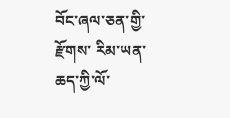བོང་ཞལ་ཅན་གྱི་རྫོགས་ རིམ་ཡན་ཆད་ཀྱི་ལོ་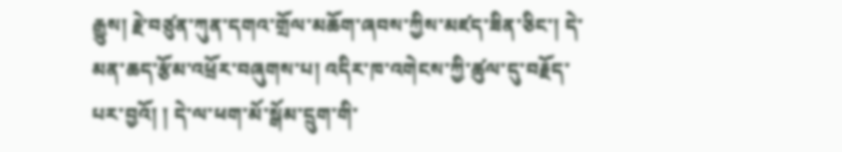རྒྱུས། རྗེ་བཙུན་ཀུན་དགའ་གྲོལ་མཆོག་ཞབས་ཀྱིས་མཛད་ཟིན་ཅིང་། དེ་མན་ཆད་རྩོམ་འཕྲོར་བཞུགས་པ། འདིར་ཁ་འགེངས་ཀྱི་ཚུལ་དུ་བརྗོད་པར་བྱའོ། ། དེ་ལ་ཕག་མོ་སྒོམ་དྲུག་གི་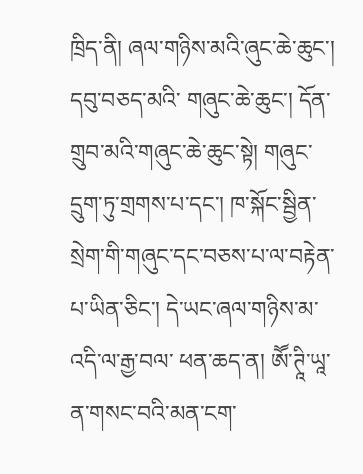ཁྲིད་ནི། ཞལ་གཉིས་མའི་ཞུང་ཆེ་ཆུང་། དབུ་བཅད་མའི་ གཞུང་ཆེ་ཆུང་། དོན་གྲུབ་མའི་གཞུང་ཆེ་ཆུང་སྟེ། གཞུང་དྲུག་ཏུ་གྲགས་པ་དང་། ཁ་སྐོང་སྦྱིན་ སྲེག་གི་གཞུང་དང་བཅས་པ་ལ་བརྟེན་པ་ཡིན་ཅིང་། དེ་ཡང་ཞལ་གཉིས་མ་འདི་ལ་རྒྱ་བལ་ ཕན་ཆད་ན། ཨཽ་ཊཱི་ཡཱ་ན་གསང་བའི་མན་ངག་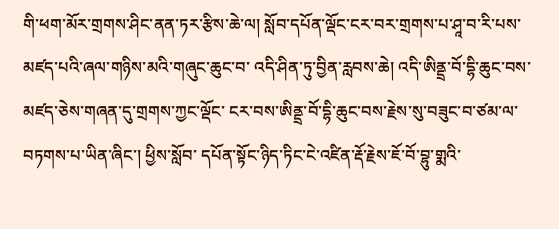གི་ཕག་མོར་གྲགས་ཤིང་ནན་ཏར་རྩིས་ཆེ་ལ། སློབ་དཔོན་ལྡོང་ངར་བར་གྲགས་པ་ཤཱ་བ་རི་པས་མཛད་པའི་ཞལ་གཉིས་མའི་གཞུང་ཆུང་བ་ འདི་ཤིན་ཏུ་བྱིན་རླབས་ཆེ། འདི་ཨིནྡྲ་བོ་དྷི་ཆུང་བས་མཛད་ཅེས་གཞན་དུ་གྲགས་ཀྱང་ལྡོང་ ངར་བས་ཨིནྡྲ་བོ་དྷི་ཆུང་བས་རྗེས་སུ་བཟུང་བ་ཙམ་ལ་བཏགས་པ་ཡིན་ཞིང་། ཕྱིས་སློབ་ དཔོན་སྟོང་ཉིད་ཏིང་ངེ་འཛིན་རྡོ་རྗེས་ཇོ་བོ་བྷུ་གྨའི་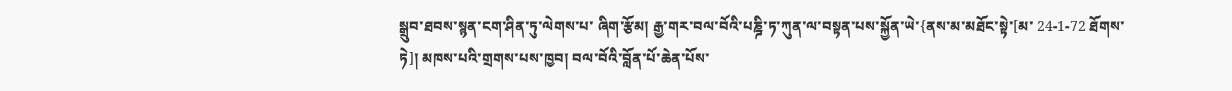སྒྲུབ་ཐབས་སྙན་ངག་ཤིན་ཏུ་ལེགས་པ་ ཞིག་རྩོམ། རྒྱ་གར་བལ་བོའི་པཎྜི་ཏ་ཀུན་ལ་བསྟན་པས་སྐྱོན་ཡེ་{ནས་མ་མཐོང་སྟེ་[མ་ 24-1-72 ཐོགས་ཏེ]། མཁས་པའི་གྲགས་པས་ཁྱབ། བལ་བོའི་བློན་པོ་ཆེན་པོས་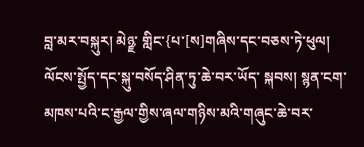བླ་མར་བསྐུར། མེཉྫ་ གླིང་{པ་[ས]གཞིས་དང་བཅས་ཏེ་ཕུལ། ལོངས་སྤྱོད་དང་སྐུ་བསོད་ཤིན་ཏུ་ཆེ་བར་ཡོད་ སྐབས། སྙན་ངག་མཁས་པའི་ང་རྒྱལ་གྱིས་ཞལ་གཉིས་མའི་གཞུང་ཆེ་བར་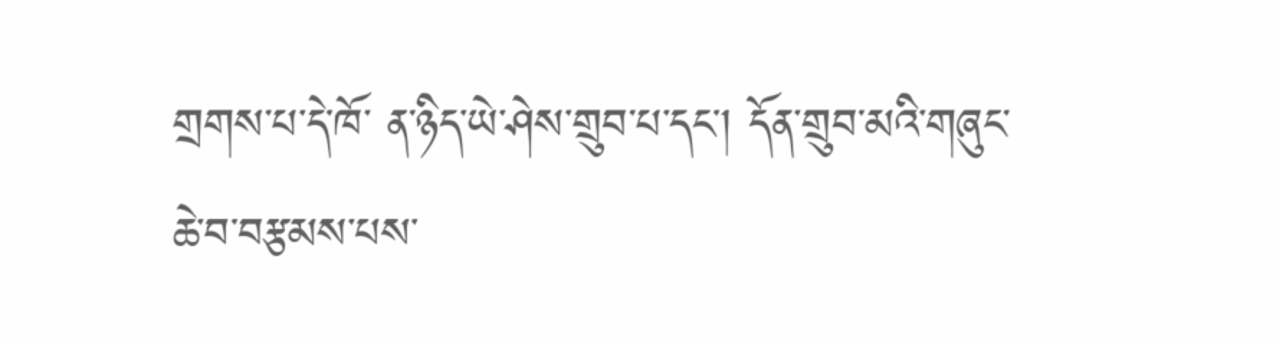གྲགས་པ་དེ་ཁོ་ ན་ཉིད་ཡེ་ཤེས་གྲུབ་པ་དང་། དོན་གྲུབ་མའི་གཞུང་ཆེ་བ་བརྩམས་པས་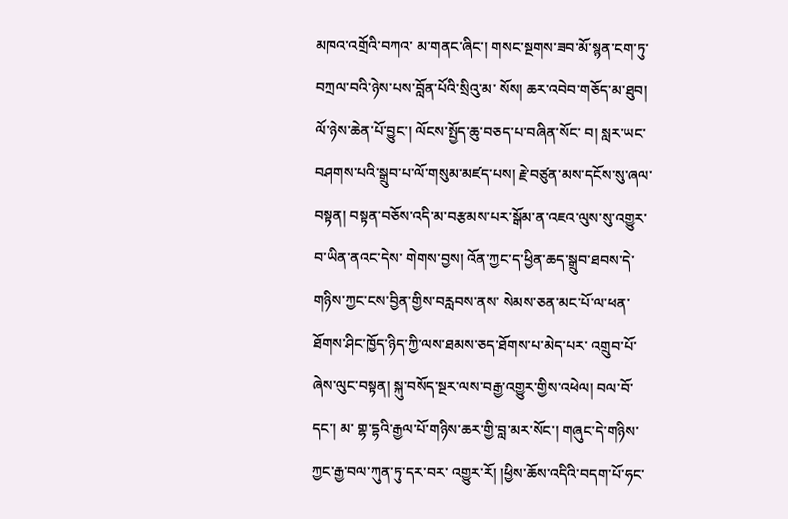མཁའ་འགྲོའི་བཀའ་ མ་གནང་ཞིང་། གསང་སྔགས་ཟབ་མོ་སྙན་ངག་ཏུ་བཀྲལ་བའི་ཉེས་པས་བློན་པོའི་སྲིའུ་མ་ སོས། ཆར་འབེབ་གཅོད་མ་ཐུབ། ལོ་ཉེས་ཆེན་པོ་བྱུང་། ལོངས་སྤྱོད་ཆུ་བཅད་པ་བཞིན་སོང་ བ། སླར་ཡང་བཤགས་པའི་སྒྲུབ་པ་ལོ་གསུམ་མཛད་པས། རྗེ་བཙུན་མས་དངོས་སུ་ཞལ་ བསྟན། བསྟན་བཅོས་འདི་མ་བརྩམས་པར་སྒོམ་ན་འཇའ་ལུས་སུ་འགྱུར་བ་ཡིན་ནའང་དེས་ གེགས་བྱས། འོན་ཀྱང་ད་ཕྱིན་ཆད་སྒྲུབ་ཐབས་དེ་གཉིས་ཀྱང་ངས་བྱིན་གྱིས་བརླབས་ནས་ སེམས་ཅན་མང་པོ་ལ་ཕན་ཐོགས་ཤིང་ཁྱོད་ཉིད་ཀྱི་ལས་ཐམས་ཅད་ཐོགས་པ་མེད་པར་ འགྲུབ་པོ་ཞེས་ལུང་བསྟན། སྐུ་བསོད་སྔར་ལས་བརྒྱ་འགྱུར་གྱིས་འཕེལ། བལ་བོ་དང་། མ་ གྷ་དྷའི་རྒྱལ་པོ་གཉིས་ཆར་གྱི་བླ་མར་སོང་། གཞུང་དེ་གཉིས་ཀྱང་རྒྱ་བལ་ཀུན་ཏུ་དར་བར་ འགྱུར་རོ། །ཕྱིས་ཆོས་འདིའི་བདག་པོ་ཧང་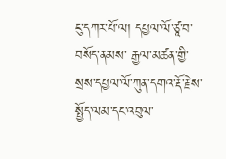ངུ་དཀར་པོ་ལ། དཔྱལ་ལོ་ཙཱ་བ་བསོད་ནམས་ རྒྱལ་མཚན་གྱི་སྲས་དཔྱལ་ལོ་ཀུན་དགའ་རྡོ་རྗེས་སྤྱོད་ལམ་དང་འབུལ་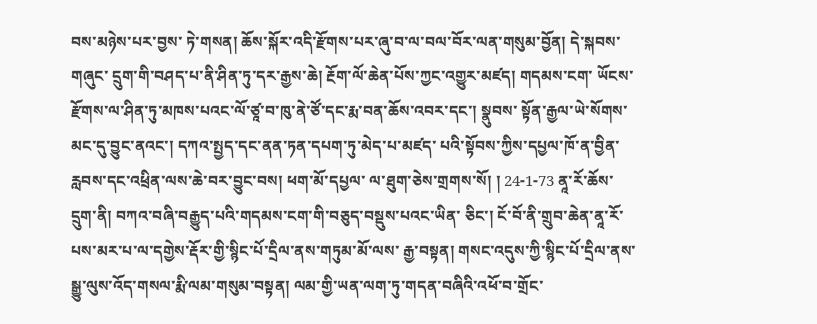བས་མཉེས་པར་བྱས་ ཏེ་གསན། ཆོས་སྐོར་འདི་རྫོགས་པར་ཞུ་བ་ལ་བལ་བོར་ལན་གསུམ་བྱོན། དེ་སྐབས་གཞུང་ དྲུག་གི་བཤད་པ་ནི་ཤིན་ཏུ་དར་རྒྱས་ཆེ། རྔོག་ལོ་ཆེན་པོས་ཀྱང་འགྱུར་མཛད། གདམས་ངག་ ཡོངས་རྫོགས་ལ་ཤིན་ཏུ་མཁས་པའང་ལོ་ཙཱ་བ་ཁུ་ནེ་ཙོ་དང་རྨ་བན་ཆོས་འབར་དང་། སྣུབས་ སྟོན་རྒྱལ་ཡེ་སོགས་མང་དུ་བྱུང་ནའང་། དཀའ་སྤྱད་དང་ནན་ཏན་དཔག་ཏུ་མེད་པ་མཛད་ པའི་སྟོབས་ཀྱིས་དཔྱལ་ཁོ་ན་བྱིན་རླབས་དང་འཕྲིན་ལས་ཆེ་བར་བྱུང་བས། ཕག་མོ་དཔྱལ་ ལ་ཐུག་ཅེས་གྲགས་སོ། ། 24-1-73 ནཱ་རོ་ཆོས་དྲུག་ནི། བཀའ་བཞི་བརྒྱུད་པའི་གདམས་ངག་གི་བཅུད་བསྡུས་པའང་ཡིན་ ཅིང་། ངོ་བོ་ནི་གྲུབ་ཆེན་ནཱ་རོ་པས་མར་པ་ལ་དགྱེས་རྡོར་གྱི་སྙིང་པོ་དྲིལ་ནས་གཏུམ་མོ་ལས་ རྒྱ་བསྟན། གསང་འདུས་ཀྱི་སྙིང་པོ་དྲིལ་ནས་སྒྱུ་ལུས་འོད་གསལ་རྨི་ལམ་གསུམ་བསྟན། ལམ་གྱི་ཡན་ལག་ཏུ་གདན་བཞིའི་འཕོ་བ་གྲོང་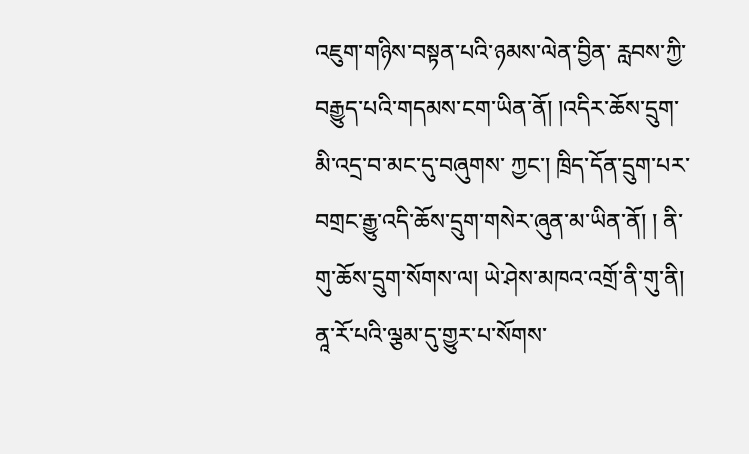འཇུག་གཉིས་བསྟན་པའི་ཉམས་ལེན་བྱིན་ རླབས་ཀྱི་བརྒྱུད་པའི་གདམས་ངག་ཡིན་ནོ། །འདིར་ཆོས་དྲུག་མི་འདྲ་བ་མང་དུ་བཞུགས་ ཀྱང་། ཁྲིད་དོན་དྲུག་པར་བགྲང་རྒྱུ་འདི་ཆོས་དྲུག་གསེར་ཞུན་མ་ཡིན་ནོ། ། ནི་གུ་ཆོས་དྲུག་སོགས་ལ། ཡེ་ཤེས་མཁའ་འགྲོ་ནི་གུ་ནི། ནཱ་རོ་པའི་ལྕམ་དུ་གྱུར་པ་སོགས་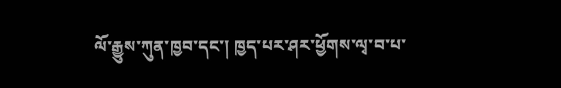ལོ་རྒྱུས་ཀུན་ཁྱབ་དང་། ཁྱད་པར་ཤར་ཕྱོགས་ལྭ་བ་པ་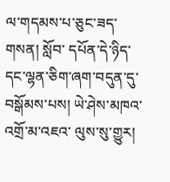ལ་གདམས་པ་ཅུང་ཟད་གསན། སློབ་ དཔོན་དེ་ཉིད་དང་ལྷན་ཅིག་ཞག་བདུན་དུ་བསྒོམས་པས། ཡེ་ཤེས་མཁའ་འགྲོ་མ་འཇའ་ ལུས་སུ་གྱུར།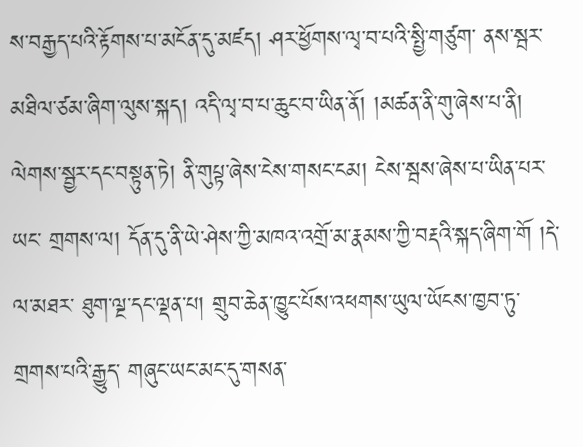ས་བརྒྱད་པའི་རྟོགས་པ་མངོན་དུ་མཛད། ཤར་ཕྱོགས་ལྭ་བ་པའི་སྤྱི་གཙུག་ ནས་སྦར་མཐིལ་ཙམ་ཞིག་ལུས་སྐད། འདི་ལྭ་བ་པ་ཆུང་བ་ཡིན་ནོ། །མཚན་ནི་གུ་ཞེས་པ་ནི། ལེགས་སྦྱར་དང་བསྟུན་ཏེ། ནི་གུཔྟ་ཞེས་ངེས་གསང་ངམ། ངེས་སྦས་ཞེས་པ་ཡིན་པར་ཡང་ གྲགས་ལ། དོན་དུ་ནི་ཡེ་ཤེས་ཀྱི་མཁའ་འགྲོ་མ་རྣམས་ཀྱི་བརྡའི་སྐད་ཞིག་གོ །དེ་ལ་མཐར་ ཐུག་ལྔ་དང་ལྡན་པ། གྲུབ་ཆེན་ཁྱུང་པོས་འཕགས་ཡུལ་ཡོངས་ཁྱབ་ཏུ་གྲགས་པའི་རྒྱུད་ གཞུང་ཡང་མང་དུ་གསན་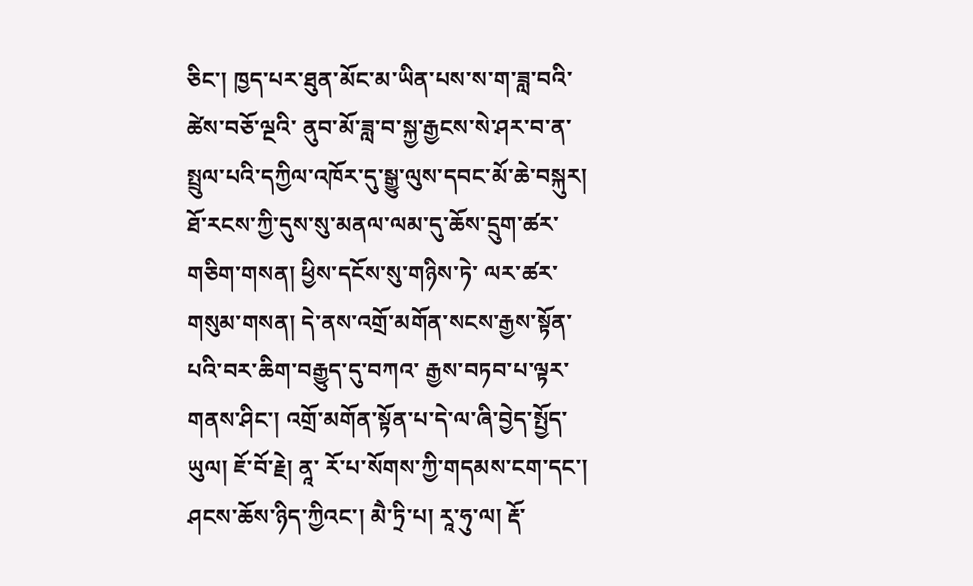ཅིང་། ཁྱད་པར་ཐུན་མོང་མ་ཡིན་པས་ས་ག་ཟླ་བའི་ཚེས་བཅོ་ལྔའི་ ནུབ་མོ་ཟླ་བ་སྐྱ་རྒྱངས་སེ་ཤར་བ་ན་སྤྲུལ་པའི་དཀྱིལ་འཁོར་དུ་སྒྱུ་ལུས་དབང་མོ་ཆེ་བསྐུར། ཐོ་རངས་ཀྱི་དུས་སུ་མནལ་ལམ་དུ་ཆོས་དྲུག་ཚར་གཅིག་གསན། ཕྱིས་དངོས་སུ་གཉིས་ཏེ་ ལར་ཚར་གསུམ་གསན། དེ་ནས་འགྲོ་མགོན་སངས་རྒྱས་སྟོན་པའི་བར་ཆིག་བརྒྱུད་དུ་བཀའ་ རྒྱས་བཏབ་པ་ལྟར་གནས་ཤིང་། འགྲོ་མགོན་སྟོན་པ་དེ་ལ་ཞི་བྱེད་སྤྱོད་ཡུལ། ཇོ་བོ་རྗེ། ནཱ་ རོ་པ་སོགས་ཀྱི་གདམས་ངག་དང་། ཤངས་ཆོས་ཉིད་ཀྱིའང་། མཻ་ཏྲི་པ། རཱ་ཧུ་ལ། རྡོ་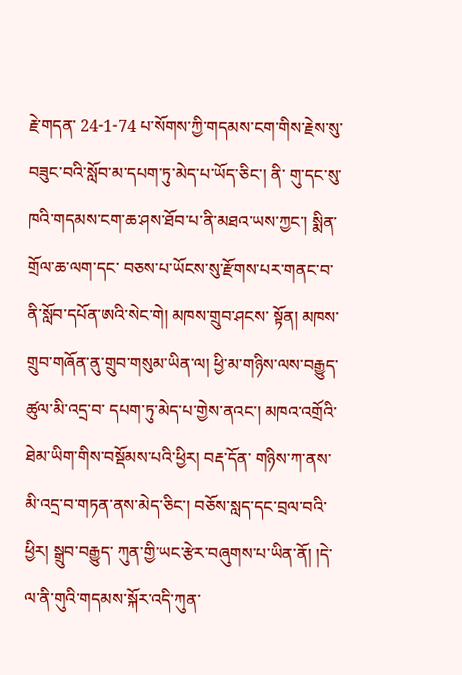རྗེ་གདན་ 24-1-74 པ་སོགས་ཀྱི་གདམས་ངག་གིས་རྗེས་སུ་བཟུང་བའི་སློབ་མ་དཔག་ཏུ་མེད་པ་ཡོད་ཅིང་། ནི་ གུ་དང་སུ་ཁའི་གདམས་ངག་ཆ་ཤས་ཐོབ་པ་ནི་མཐའ་ཡས་ཀྱང་། སྨིན་གྲོལ་ཆ་ལག་དང་ བཅས་པ་ཡོངས་སུ་རྫོགས་པར་གནང་བ་ནི་སློབ་དཔོན་ཨའི་སེང་གེ། མཁས་གྲུབ་ཤངས་ སྟོན། མཁས་གྲུབ་གཞོན་ནུ་གྲུབ་གསུམ་ཡིན་ལ། ཕྱི་མ་གཉིས་ལས་བརྒྱུད་ཚུལ་མི་འདྲ་བ་ དཔག་ཏུ་མེད་པ་གྱེས་ནའང་། མཁའ་འགྲོའི་ཐེམ་ཡིག་གིས་བསྡོམས་པའི་ཕྱིར། བརྡ་དོན་ གཉིས་ཀ་ནས་མི་འདྲ་བ་གཏན་ནས་མེད་ཅིང་། བཅོས་སླད་དང་བྲལ་བའི་ཕྱིར། སྒྲུབ་བརྒྱུད་ ཀུན་གྱི་ཡང་རྩེར་བཞུགས་པ་ཡིན་ནོ། །དེ་ལ་ནི་གུའི་གདམས་སྐོར་འདི་ཀུན་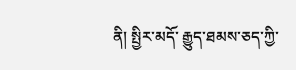ནི། སྤྱིར་མདོ་ རྒྱུད་ཐམས་ཅད་ཀྱི་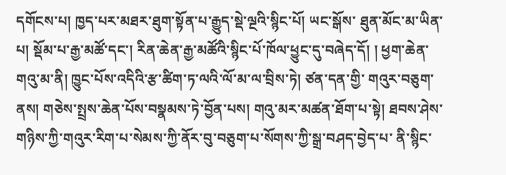དགོངས་པ། ཁྱད་པར་མཐར་ཐུག་སྟོན་པ་རྒྱུད་སྡེ་ལྔའི་སྙིང་པོ། ཡང་སྒོས་ ཐུན་མོང་མ་ཡིན་པ། སྡོམ་པ་རྒྱ་མཚོ་དང་། རིན་ཆེན་རྒྱ་མཚོའི་སྙིང་པོ་ཁོལ་ཕྱུང་དུ་བཞེད་དོ། ། ཕྱག་ཆེན་གའུ་མ་ནི། ཁྱུང་པོས་འདིའི་རྩ་ཚིག་ཏ་ལའི་ལོ་མ་ལ་བྲིས་ཏེ། ཙན་དན་གྱི་ གའུར་བཅུག་ནས། གཅེས་སྤྲས་ཆེན་པོས་བསྣམས་ཏེ་བྱོན་པས། གའུ་མར་མཚན་ཐོག་པ་སྟེ། ཐབས་ཤེས་གཉིས་ཀྱི་གའུར་རིག་པ་སེམས་ཀྱི་ནོར་བུ་བཅུག་པ་སོགས་ཀྱི་སྒྲ་བཤད་བྱེད་པ་ ནི་སྙིང་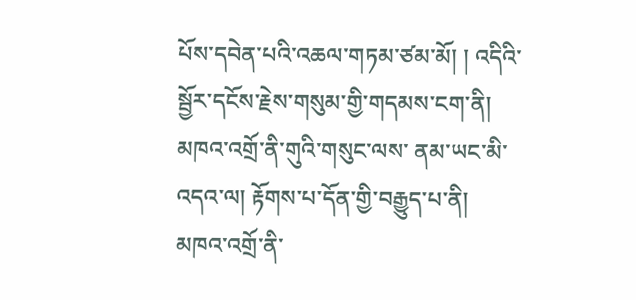པོས་དབེན་པའི་འཆལ་གཏམ་ཙམ་མོ། ། འདིའི་སྦྱོར་དངོས་རྗེས་གསུམ་གྱི་གདམས་ངག་ནི། མཁའ་འགྲོ་ནི་གུའི་གསུང་ལས་ ནམ་ཡང་མི་འདའ་ལ། རྟོགས་པ་དོན་གྱི་བརྒྱུད་པ་ནི། མཁའ་འགྲོ་ནི་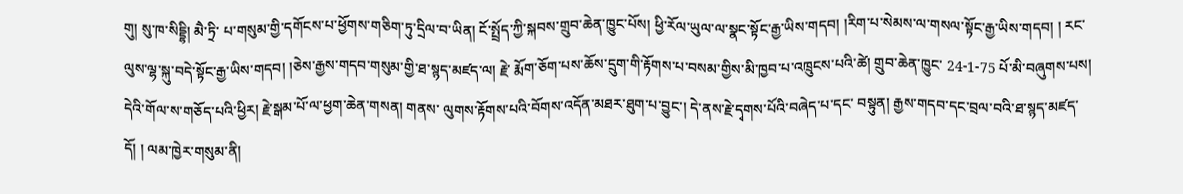གུ། སུ་ཁ་སིདྡྷི། མཻ་ཏྲི་ པ་གསུམ་གྱི་དགོངས་པ་ཕྱོགས་གཅིག་ཏུ་དྲིལ་བ་ཡིན། ངོ་སྤྲོད་ཀྱི་སྐབས་གྲུབ་ཆེན་ཁྱུང་པོས། ཕྱི་རོལ་ཡུལ་ལ་སྣང་སྟོང་རྒྱ་ཡིས་གདབ། །རིག་པ་སེམས་ལ་གསལ་སྟོང་རྒྱ་ཡིས་གདབ། ། རང་ལུས་ལྷ་སྐུ་བདེ་སྟོང་རྒྱ་ཡིས་གདབ། །ཅེས་རྒྱས་གདབ་གསུམ་གྱི་ཐ་སྙད་མཛད་ལ། རྗེ་ རྨོག་ཅོག་པས་ཆོས་དྲུག་གི་རྟོགས་པ་བསམ་གྱིས་མི་ཁྱབ་པ་འཁྲུངས་པའི་ཚེ། གྲུབ་ཆེན་ཁྱུང་ 24-1-75 པོ་མི་བཞུགས་པས། དེའི་གོལ་ས་གཅོད་པའི་ཕྱིར། རྗེ་སྒམ་པོ་ལ་ཕྱག་ཆེན་གསན། གནས་ ལུགས་རྟོགས་པའི་བོགས་འདོན་མཐར་ཐུག་པ་བྱུང་། དེ་ནས་རྗེ་དྭགས་པོའི་བཞེད་པ་དང་ བསྟུན། རྒྱས་གདབ་དང་བྲལ་བའི་ཐ་སྙད་མཛད་དོ། ། ལམ་ཁྱེར་གསུམ་ནི།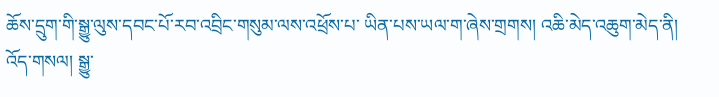ཆོས་དྲུག་གི་སྒྱུ་ལུས་དབང་པོ་རབ་འབྲིང་གསུམ་ལས་འཕྲོས་པ་ ཡིན་པས་ཡལ་ག་ཞེས་གྲགས། འཆི་མེད་འཆུག་མེད་ནི། འོད་གསལ། སྒྱུ་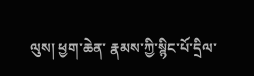ལུས། ཕྱག་ཆེན་ རྣམས་ཀྱི་སྙིང་པོ་དྲིལ་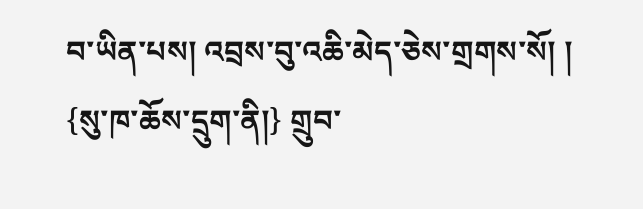བ་ཡིན་པས། འབྲས་བུ་འཆི་མེད་ཅེས་གྲགས་སོ། ། {སུ་ཁ་ཆོས་དྲུག་ནི།} གྲུབ་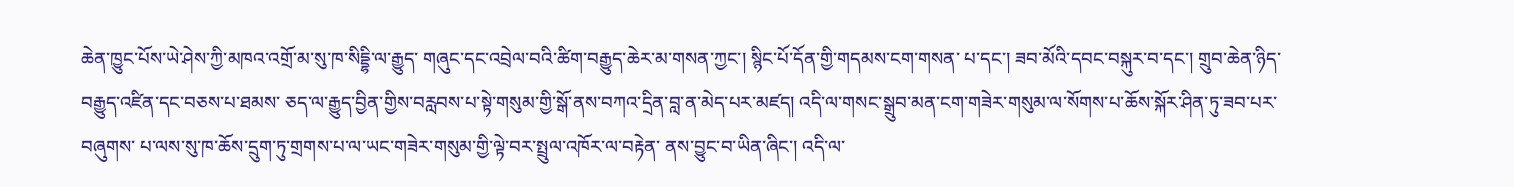ཆེན་ཁྱུང་པོས་ཡེ་ཤེས་ཀྱི་མཁའ་འགྲོ་མ་སུ་ཁ་སིདྡྷི་ལ་རྒྱུད་ གཞུང་དང་འབྲེལ་བའི་ཚིག་བརྒྱུད་ཆེར་མ་གསན་ཀྱང་། སྙིང་པོ་དོན་གྱི་གདམས་ངག་གསན་ པ་དང་། ཟབ་མོའི་དབང་བསྐུར་བ་དང་། གྲུབ་ཆེན་ཉིད་བརྒྱུད་འཛིན་དང་བཅས་པ་ཐམས་ ཅད་ལ་རྒྱུད་བྱིན་གྱིས་བརླབས་པ་སྟེ་གསུམ་གྱི་སྒོ་ནས་བཀའ་དྲིན་བླ་ན་མེད་པར་མཛད། འདི་ལ་གསང་སྒྲུབ་མན་ངག་གཟེར་གསུམ་ལ་སོགས་པ་ཆོས་སྐོར་ཤིན་ཏུ་ཟབ་པར་བཞུགས་ པ་ལས་སུ་ཁ་ཆོས་དྲུག་ཏུ་གྲགས་པ་ལ་ཡང་གཟེར་གསུམ་གྱི་ལྟེ་བར་སྤྲུལ་འཁོར་ལ་བརྟེན་ ནས་བྱུང་བ་ཡིན་ཞིང་། འདི་ལ་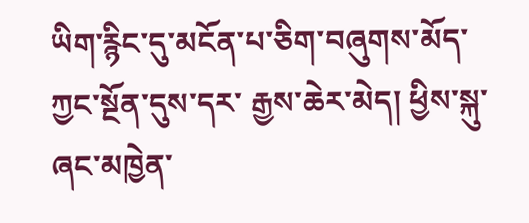ཡིག་རྙིང་དུ་མངོན་པ་ཅིག་བཞུགས་མོད་ཀྱང་སྔོན་དུས་དར་ རྒྱས་ཆེར་མེད། ཕྱིས་སྐུ་ཞང་མཁྱེན་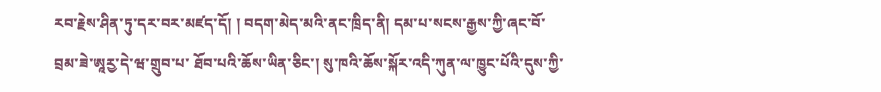རབ་རྗེས་ཤིན་ཏུ་དར་བར་མཛད་དོ། ། བདག་མེད་མའི་ནང་ཁྲིད་ནི། དམ་པ་སངས་རྒྱས་ཀྱི་ཞང་བོ་བྲམ་ཟེ་ཨཱརྱ་དེ་ཝ་གྲུབ་པ་ ཐོབ་པའི་ཆོས་ཡིན་ཅིང་། སུ་ཁའི་ཆོས་སྐོར་འདི་ཀུན་ལ་ཁྱུང་པོའི་དུས་ཀྱི་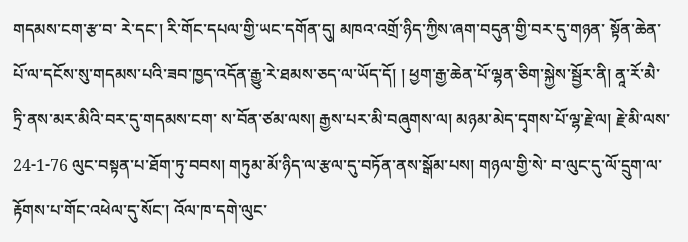གདམས་ངག་རྩ་བ་ རེ་དང་། རི་གོང་དཔལ་གྱི་ཡང་དགོན་དུ། མཁའ་འགྲོ་ཉིད་ཀྱིས་ཞག་བདུན་གྱི་བར་དུ་གཉན་ སྟོན་ཆེན་པོ་ལ་དངོས་སུ་གདམས་པའི་ཟབ་ཁྱད་འདོན་རྒྱུ་རེ་ཐམས་ཅད་ལ་ཡོད་དོ། ། ཕྱག་རྒྱ་ཆེན་པོ་ལྷན་ཅིག་སྐྱེས་སྦྱོར་ནི། ནཱ་རོ་མཻ་ཏྲི་ནས་མར་མིའི་བར་དུ་གདམས་ངག་ ས་བོན་ཙམ་ལས། རྒྱས་པར་མི་བཞུགས་ལ། མཉམ་མེད་དྭགས་པོ་ལྷ་རྗེ་ལ། རྗེ་མི་ལས་ 24-1-76 ལུང་བསྟན་པ་ཐོག་ཏུ་བབས། གཏུམ་མོ་ཉིད་ལ་རྩལ་དུ་བཏོན་ནས་སྒོམ་པས། གཉལ་གྱི་སེ་ བ་ལུང་དུ་ལོ་དྲུག་ལ་རྟོགས་པ་གོང་འཕེལ་དུ་སོང་། འོལ་ཁ་དགེ་ལུང་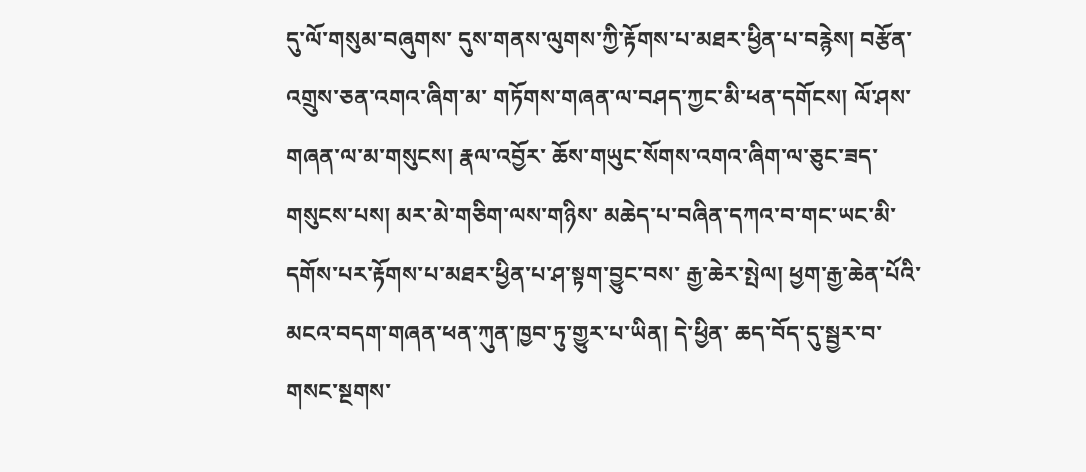དུ་ལོ་གསུམ་བཞུགས་ དུས་གནས་ལུགས་ཀྱི་རྟོགས་པ་མཐར་ཕྱིན་པ་བརྙེས། བརྩོན་འགྲུས་ཅན་འགའ་ཞིག་མ་ གཏོགས་གཞན་ལ་བཤད་ཀྱང་མི་ཕན་དགོངས། ལོ་ཤས་གཞན་ལ་མ་གསུངས། རྣལ་འབྱོར་ ཆོས་གཡུང་སོགས་འགའ་ཞིག་ལ་ཅུང་ཟད་གསུངས་པས། མར་མེ་གཅིག་ལས་གཉིས་ མཆེད་པ་བཞིན་དཀའ་བ་གང་ཡང་མི་དགོས་པར་རྟོགས་པ་མཐར་ཕྱིན་པ་ཤ་སྟག་བྱུང་བས་ རྒྱ་ཆེར་སྤེལ། ཕྱག་རྒྱ་ཆེན་པོའི་མངའ་བདག་གཞན་ཕན་ཀུན་ཁྱབ་ཏུ་གྱུར་པ་ཡིན། དེ་ཕྱིན་ ཆད་བོད་དུ་སྦྱར་བ་གསང་སྔགས་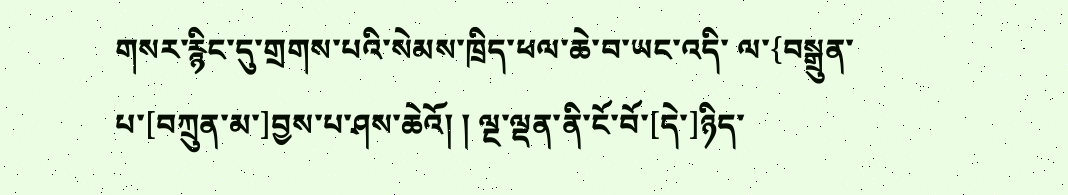གསར་རྙིང་དུ་གྲགས་པའི་སེམས་ཁྲིད་ཕལ་ཆེ་བ་ཡང་འདི་ ལ་{བསྒྲུན་པ་[བཀྲུན་མ་]བྱས་པ་ཤས་ཆེའོ། ། ལྔ་ལྡན་ནི་ངོ་བོ་[དེ་]ཉིད་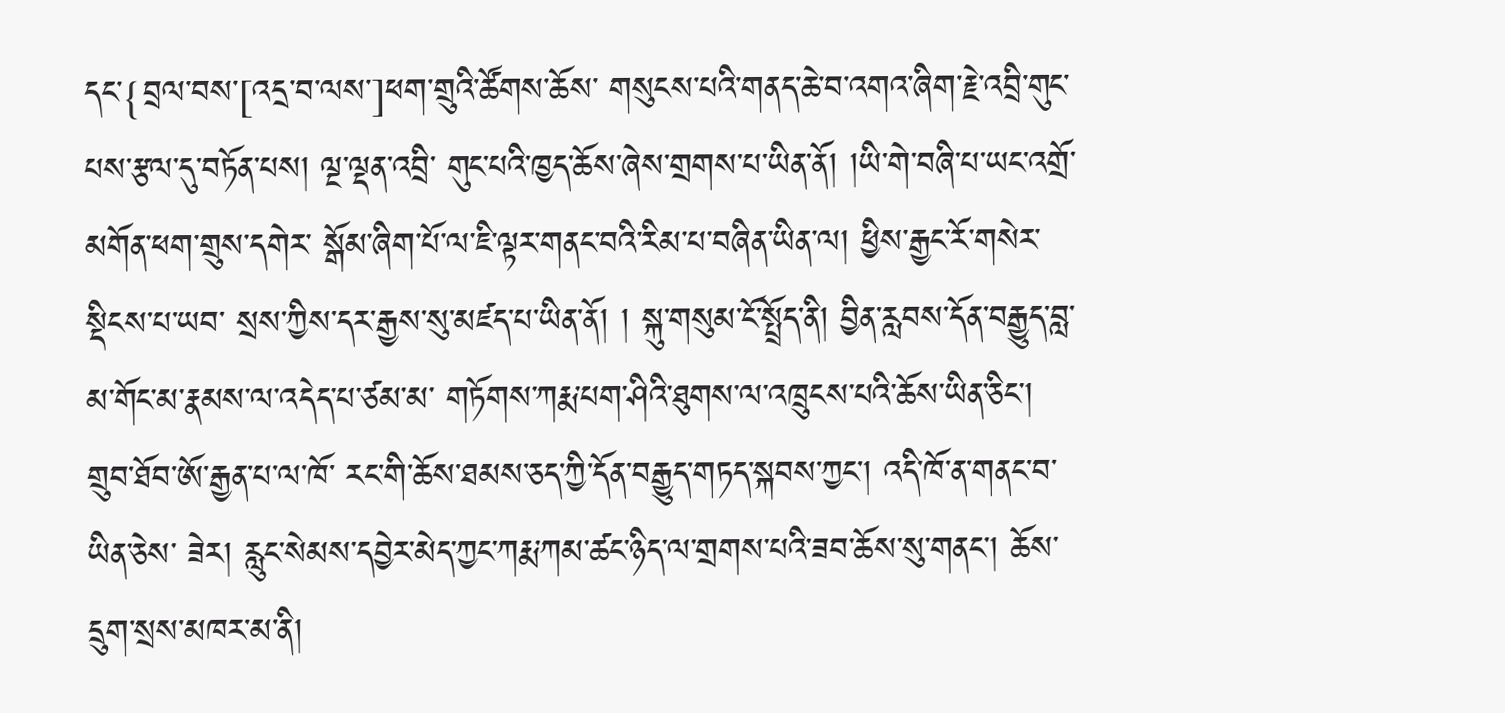དང་{བྲལ་བས་[འདྲ་བ་ལས་]ཕག་གྲུའི་ཚོགས་ཆོས་ གསུངས་པའི་གནད་ཆེ་བ་འགའ་ཞིག་རྗེ་འབྲི་གུང་པས་རྩལ་དུ་བཏོན་པས། ལྔ་ལྡན་འབྲི་ གུང་པའི་ཁྱད་ཆོས་ཞེས་གྲགས་པ་ཡིན་ནོ། །ཡི་གེ་བཞི་པ་ཡང་འགྲོ་མགོན་ཕག་གྲུས་དགེར་ སྒོམ་ཞིག་པོ་ལ་ཇི་ལྟར་གནང་བའི་རིམ་པ་བཞིན་ཡིན་ལ། ཕྱིས་རྒྱང་རོ་གསེར་སྡིངས་པ་ཡབ་ སྲས་ཀྱིས་དར་རྒྱས་སུ་མཛད་པ་ཡིན་ནོ། ། སྐུ་གསུམ་ངོ་སྤྲོད་ནི། བྱིན་རླབས་དོན་བརྒྱུད་བླ་མ་གོང་མ་རྣམས་ལ་འདེད་པ་ཙམ་མ་ གཏོགས་ཀརྨ་པག་ཤིའི་ཐུགས་ལ་འཁྲུངས་པའི་ཆོས་ཡིན་ཅིང་། གྲུབ་ཐོབ་ཨོ་རྒྱན་པ་ལ་ཁོ་ རང་གི་ཆོས་ཐམས་ཅད་ཀྱི་དོན་བརྒྱུད་གཏད་སྐབས་ཀྱང་། འདི་ཁོ་ན་གནང་བ་ཡིན་ཅེས་ ཟེར། རླུང་སེམས་དབྱེར་མེད་ཀྱང་ཀརྨ་ཀམ་ཚང་ཉིད་ལ་གྲགས་པའི་ཟབ་ཆོས་སུ་གནང་། ཆོས་དྲུག་སྲས་མཁར་མ་ནི།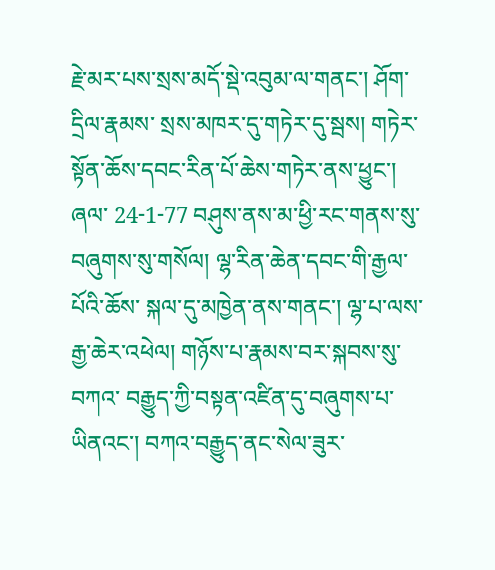རྗེ་མར་པས་སྲས་མདོ་སྡེ་འབུམ་ལ་གནང་། ཤོག་དྲིལ་རྣམས་ སྲས་མཁར་དུ་གཏེར་དུ་སྦས། གཏེར་སྟོན་ཆོས་དབང་རིན་པོ་ཆེས་གཏེར་ནས་ཕྱུང་། ཞལ་ 24-1-77 བཤུས་ནས་མ་ཕྱི་རང་གནས་སུ་བཞུགས་སུ་གསོལ། ལྷ་རིན་ཆེན་དབང་གི་རྒྱལ་པོའི་ཆོས་ སྐལ་དུ་མཁྱེན་ནས་གནང་། ལྷ་པ་ལས་རྒྱ་ཆེར་འཕེལ། གཉོས་པ་རྣམས་བར་སྐབས་སུ་བཀའ་ བརྒྱུད་ཀྱི་བསྟན་འཛིན་དུ་བཞུགས་པ་ཡིནའང་། བཀའ་བརྒྱུད་ནང་སེལ་ཟུར་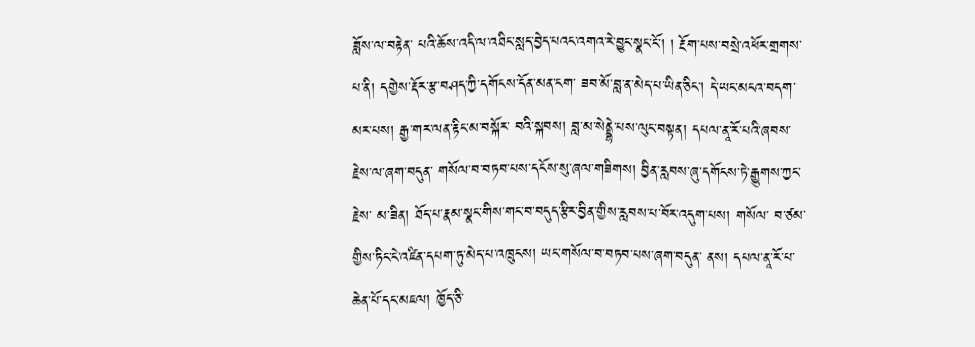ཟློས་ལ་བརྟེན་ པའི་ཆོས་འདི་ལ་འཐིང་སླད་བྱེད་པའང་འགའ་རེ་བྱུང་སྣང་ངོ་། ། རྔོག་པས་བསྲེ་འཕོར་གྲགས་པ་ནི། དགྱེས་རྡོར་རྩ་བཤད་ཀྱི་དགོངས་དོན་མན་ངག་ ཟབ་མོ་བླ་ན་མེད་པ་ཡིན་ཅིང་། དེ་ཡང་མངའ་བདག་མར་པས། རྒྱ་གར་ལན་རྟིང་མ་བསྐོར་ བའི་སྐབས། བླ་མ་སེནྡྷེ་པས་ལུང་བསྟན། དཔལ་ནཱ་རོ་པའི་ཞབས་རྗེས་ལ་ཞག་བདུན་ གསོལ་བ་བཏབ་པས་དངོས་སུ་ཞལ་གཟིགས། བྱིན་རླབས་ཞུ་དགོངས་ཏེ་རྒྱུགས་ཀྱང་རྗེས་ མ་ཟིན། ཐོད་པ་རྣམ་སྣང་གིས་གང་བ་བདུད་རྩིར་བྱིན་གྱིས་རླབས་པ་བོར་འདུག་པས། གསོལ་ བ་ཙམ་གྱིས་ཏིང་ངེ་འཛིན་དཔག་ཏུ་མེད་པ་འཁྲུངས། ཡང་གསོལ་བ་བཏབ་པས་ཞག་བདུན་ ནས། དཔལ་ནཱ་རོ་པ་ཆེན་པོ་དང་མཇལ། ཁྱོད་ཅི་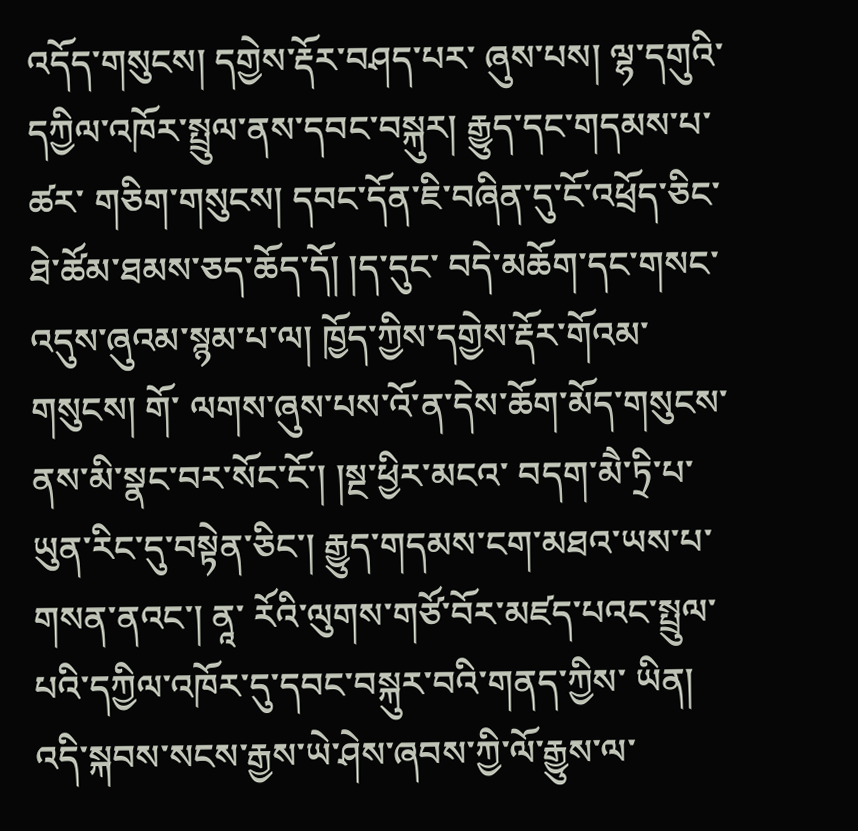འདོད་གསུངས། དགྱེས་རྡོར་བཤད་པར་ ཞུས་པས། ལྷ་དགུའི་དཀྱིལ་འཁོར་སྤྲུལ་ནས་དབང་བསྐུར། རྒྱུད་དང་གདམས་པ་ཚར་ གཅིག་གསུངས། དབང་དོན་ཇི་བཞིན་དུ་ངོ་འཕྲོད་ཅིང་ཐེ་ཚོམ་ཐམས་ཅད་ཆོད་དོ། །ད་དུང་ བདེ་མཆོག་དང་གསང་འདུས་ཞུའམ་སྙམ་པ་ལ། ཁྱོད་ཀྱིས་དགྱེས་རྡོར་གོའམ་གསུངས། གོ་ ལགས་ཞུས་པས་འོ་ན་དེས་ཆོག་མོད་གསུངས་ནས་མི་སྣང་བར་སོང་ངོ་། །སྔ་ཕྱིར་མངའ་ བདག་མཻ་ཏྲི་པ་ཡུན་རིང་དུ་བསྟེན་ཅིང་། རྒྱུད་གདམས་ངག་མཐའ་ཡས་པ་གསན་ནའང་། ནཱ་ རོའི་ལུགས་གཙོ་བོར་མཛད་པའང་སྤྲུལ་པའི་དཀྱིལ་འཁོར་དུ་དབང་བསྐུར་བའི་གནད་ཀྱིས་ ཡིན། འདི་སྐབས་སངས་རྒྱས་ཡེ་ཤེས་ཞབས་ཀྱི་ལོ་རྒྱུས་ལ་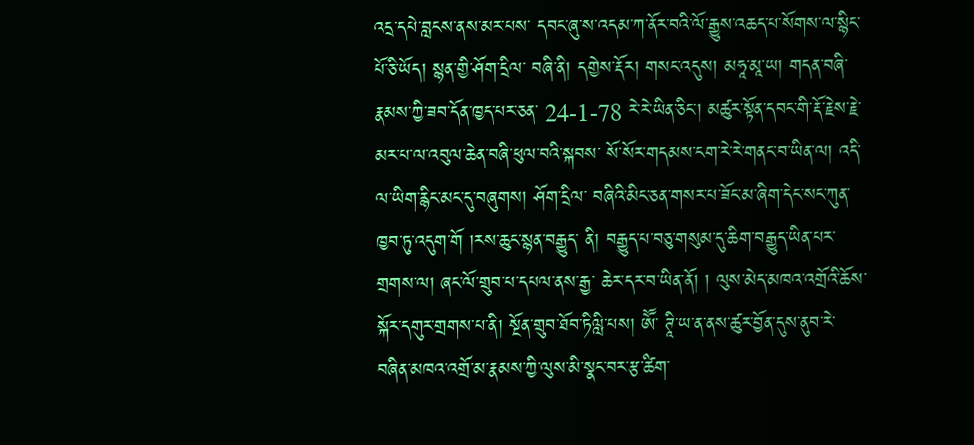འདྲ་དཔེ་བླངས་ནས་མར་པས་ དབང་ཞུ་ས་འདམ་ཀ་ནོར་བའི་ལོ་རྒྱུས་འཆད་པ་སོགས་ལ་སྙིང་པོ་ཅི་ཡོད། སྙན་གྱི་ཤོག་དྲིལ་ བཞི་ནི། དགྱེས་རྡོར། གསང་འདུས། མཧཱ་མཱ་ཡ། གདན་བཞི་རྣམས་ཀྱི་ཟབ་དོན་ཁྱད་པར་ཅན་ 24-1-78 རེ་རེ་ཡིན་ཅིང་། མཚུར་སྟོན་དབང་གི་རྡོ་རྗེས་རྗེ་མར་པ་ལ་འབུལ་ཆེན་བཞི་ཕུལ་བའི་སྐབས་ སོ་སོར་གདམས་ངག་རེ་རེ་གནང་བ་ཡིན་ལ། འདི་ལ་ཡིག་རྙིང་མང་དུ་བཞུགས། ཤོག་དྲིལ་ བཞིའི་མིང་ཅན་གསར་པ་ཟོང་མ་ཞིག་དེང་སང་ཀུན་ཁྱབ་ཏུ་འདུག་གོ །རས་ཆུང་སྙན་བརྒྱུད་ ནི། བརྒྱུད་པ་བཅུ་གསུམ་དུ་ཆིག་བརྒྱུད་ཡིན་པར་གྲགས་ལ། ཞང་ལོ་གྲུབ་པ་དཔལ་ནས་རྒྱ་ ཆེར་དར་བ་ཡིན་ནོ། ། ལུས་མེད་མཁའ་འགྲོའི་ཆོས་སྐོར་དགུར་གྲགས་པ་ནི། སྔོན་གྲུབ་ཐོབ་ཏིལླི་པས། ཨཽ་ ཊཱི་ཡ་ན་ནས་ཚུར་བྱོན་དུས་ནུབ་རེ་བཞིན་མཁའ་འགྲོ་མ་རྣམས་ཀྱི་ལུས་མི་སྣང་བར་རྩ་ཚིག་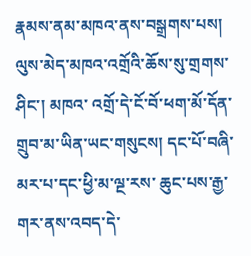རྣམས་ནམ་མཁའ་ནས་བསྒྲགས་པས། ལུས་མེད་མཁའ་འགྲོའི་ཆོས་སུ་གྲགས་ཤིང་། མཁའ་ འགྲོ་དེ་ངོ་བོ་ཕག་མོ་དོན་གྲུབ་མ་ཡིན་ཡང་གསུངས། དང་པོ་བཞི་མར་པ་དང་ཕྱི་མ་ལྔ་རས་ ཆུང་པས་རྒྱ་གར་ནས་འབད་དེ་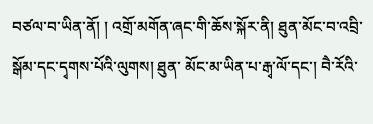བཙལ་བ་ཡིན་ནོ། ། འགྲོ་མགོན་ཞང་གི་ཆོས་སྐོར་ནི། ཐུན་མོང་བ་འབྲི་སྒོམ་དང་དྭགས་པོའི་ལུགས། ཐུན་ མོང་མ་ཡིན་པ་རྒྭ་ལོ་དང་། བཻ་རོའི་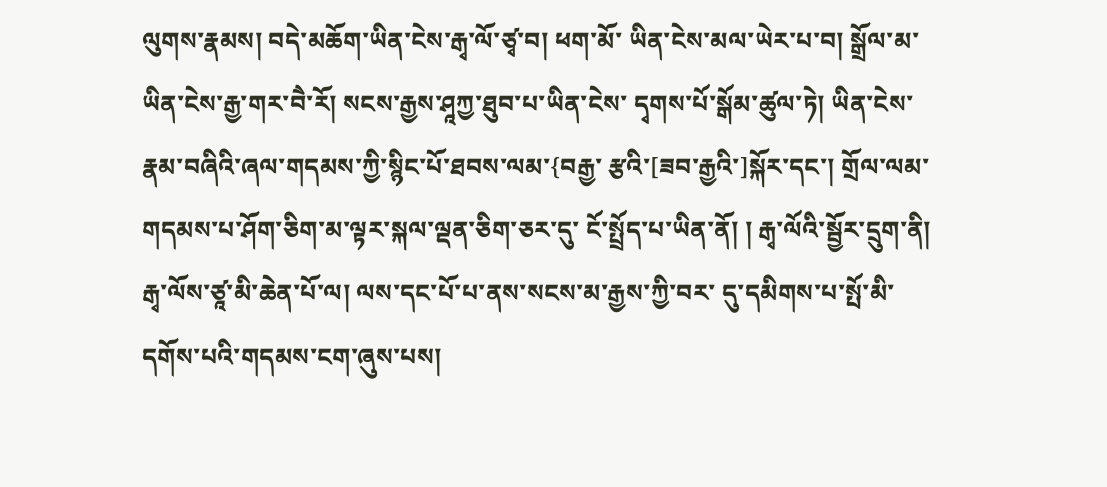ལུགས་རྣམས། བདེ་མཆོག་ཡིན་ངེས་རྒྭ་ལོ་ཙྭ་བ། ཕག་མོ་ ཡིན་ངེས་མལ་ཡེར་པ་བ། སྒྲོལ་མ་ཡིན་ངེས་རྒྱ་གར་བཻ་རོ། སངས་རྒྱས་ཤཱཀྱ་ཐུབ་པ་ཡིན་ངེས་ དྭགས་པོ་སྒོམ་ཚུལ་ཏེ། ཡིན་ངེས་རྣམ་བཞིའི་ཞལ་གདམས་ཀྱི་སྙིང་པོ་ཐབས་ལམ་{བརྒྱ་ རྩའི་[ཟབ་རྒྱའི་]སྐོར་དང་། གྲོལ་ལམ་གདམས་པ་ཤོག་ཅིག་མ་ལྟར་སྐལ་ལྡན་ཅིག་ཅར་དུ་ ངོ་སྤྲོད་པ་ཡིན་ནོ། ། རྒྭ་ལོའི་སྦྱོར་དྲུག་ནི། རྒྭ་ལོས་ཙཱ་མི་ཆེན་པོ་ལ། ལས་དང་པོ་པ་ནས་སངས་མ་རྒྱས་ཀྱི་བར་ དུ་དམིགས་པ་སྤོ་མི་དགོས་པའི་གདམས་ངག་ཞུས་པས།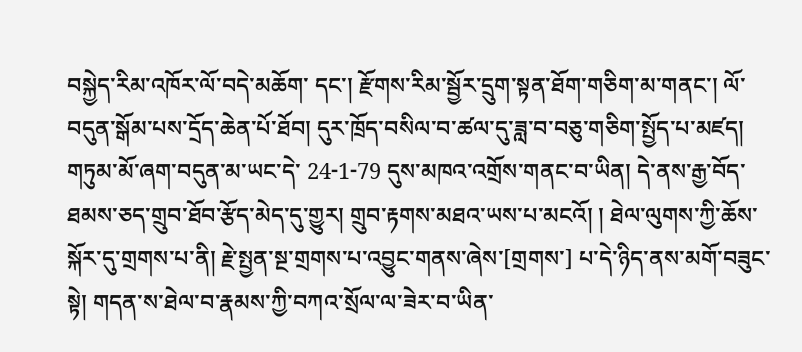བསྐྱེད་རིམ་འཁོར་ལོ་བདེ་མཆོག་ དང་། རྫོགས་རིམ་སྦྱོར་དྲུག་སྟན་ཐོག་གཅིག་མ་གནང་། ལོ་བདུན་སྒོམ་པས་དྲོད་ཆེན་པོ་ཐོབ། དུར་ཁྲོད་བསིལ་བ་ཚལ་དུ་ཟླ་བ་བཅུ་གཅིག་སྤྱོད་པ་མཛད། གཏུམ་མོ་ཞག་བདུན་མ་ཡང་དེ་ 24-1-79 དུས་མཁའ་འགྲོས་གནང་བ་ཡིན། དེ་ནས་རྒྱ་བོད་ཐམས་ཅད་གྲུབ་ཐོབ་རྩོད་མེད་དུ་གྱུར། གྲུབ་རྟགས་མཐའ་ཡས་པ་མངའོ། ། ཐེལ་ལུགས་ཀྱི་ཆོས་སྐོར་དུ་གྲགས་པ་ནི། རྗེ་སྤྱན་སྔ་གྲགས་པ་འབྱུང་གནས་ཞེས་[གྲགས་] པ་དེ་ཉིད་ནས་མགོ་བཟུང་སྟེ། གདན་ས་ཐེལ་བ་རྣམས་ཀྱི་བཀའ་སྲོལ་ལ་ཟེར་བ་ཡིན་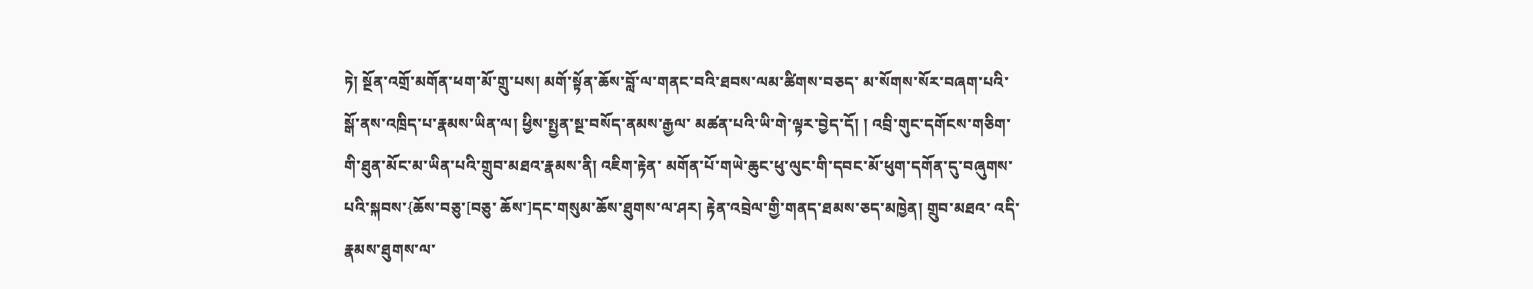ཏེ། སྔོན་འགྲོ་མགོན་ཕག་མོ་གྲུ་པས། མགོ་སྟོན་ཆོས་བློ་ལ་གནང་བའི་ཐབས་ལམ་ཚིགས་བཅད་ མ་སོགས་སོར་བཞག་པའི་སྒོ་ནས་འཁྲིད་པ་རྣམས་ཡིན་ལ། ཕྱིས་སྤྱན་སྔ་བསོད་ནམས་རྒྱལ་ མཚན་པའི་ཡི་གེ་ལྟར་བྱེད་དོ། ། འབྲི་གུང་དགོངས་གཅིག་གི་ཐུན་མོང་མ་ཡིན་པའི་གྲུབ་མཐའ་རྣམས་ནི། འཇིག་རྟེན་ མགོན་པོ་གཡེ་ཆུང་ཕུ་ལུང་གི་དབང་མོ་ཕུག་དགོན་དུ་བཞུགས་པའི་སྐབས་{ཆོས་བཅུ་[བཅུ་ ཆོས་]དང་གསུམ་ཆོས་ཐུགས་ལ་ཤར། རྟེན་འབྲེལ་གྱི་གནད་ཐམས་ཅད་མཁྱེན། གྲུབ་མཐའ་ འདི་རྣམས་ཐུགས་ལ་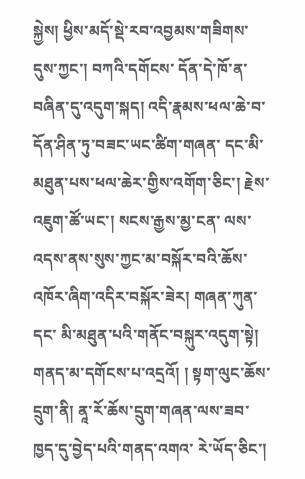སྐྱེས། ཕྱིས་མདོ་སྡེ་རབ་འབྱམས་གཟིགས་དུས་ཀྱང་། བཀའི་དགོངས་ དོན་དེ་ཁོ་ན་བཞིན་དུ་འདུག་སྐད། འདི་རྣམས་ཕལ་ཆེ་བ་དོན་ཤིན་ཏུ་བཟང་ཡང་ཚིག་གཞན་ དང་མི་མཐུན་པས་ཕལ་ཆེར་གྱིས་འགོག་ཅིང་། རྗེས་འཇུག་ཚོ་ཡང་། སངས་རྒྱས་མྱ་ངན་ ལས་འདས་ནས་སུས་ཀྱང་མ་བསྐོར་བའི་ཆོས་འཁོར་ཞིག་འདིར་བསྐོར་ཟེར། གཞན་ཀུན་དང་ མི་མཐུན་པའི་གནོང་བསྐུར་འདུག་སྟེ། གནད་མ་དགོངས་པ་འདྲའོ། ། སྟག་ལུང་ཆོས་དྲུག་ནི། ནཱ་རོ་ཆོས་དྲུག་གཞན་ལས་ཟབ་ཁྱད་དུ་བྱེད་པའི་གནད་འགའ་ རེ་ཡོད་ཅིང་།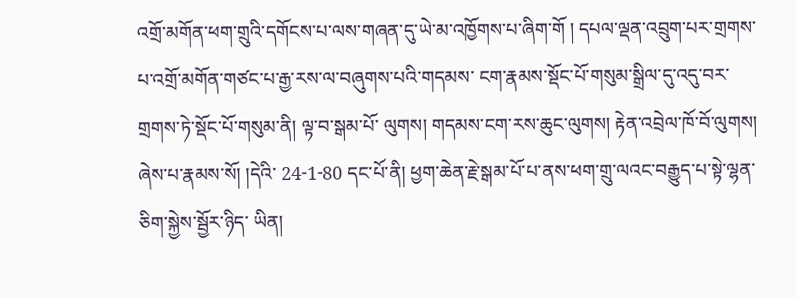འགྲོ་མགོན་ཕག་གྲུའི་དགོངས་པ་ལས་གཞན་དུ་ཡེ་མ་འཁྱོགས་པ་ཞིག་གོ ། དཔལ་ལྡན་འབྲུག་པར་གྲགས་པ་འགྲོ་མགོན་གཙང་པ་རྒྱ་རས་ལ་བཞུགས་པའི་གདམས་ ངག་རྣམས་སྡོང་པོ་གསུམ་སྒྲིལ་དུ་འདུ་བར་གྲགས་ཏེ་སྡོང་པོ་གསུམ་ནི། ལྟ་བ་སྒམ་པོ་ ལུགས། གདམས་ངག་རས་ཆུང་ལུགས། རྟེན་འབྲེལ་ཁོ་བོ་ལུགས། ཞེས་པ་རྣམས་སོ། །དེའི་ 24-1-80 དང་པོ་ནི། ཕྱག་ཆེན་རྗེ་སྒམ་པོ་པ་ནས་ཕག་གྲུ་ལའང་བརྒྱུད་པ་སྟེ་ལྷན་ཅིག་སྐྱེས་སྦྱོར་ཉིད་ ཡིན།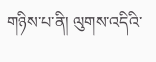གཉིས་པ་ནི། ལུགས་འདིའི་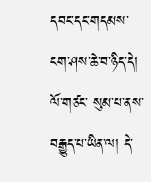དབང་དང་གདམས་ངག་ཤས་ཆེ་བ་ཉིད་དེ། ལོ་གཙང་ སུམ་པ་ནས་བརྒྱུད་པ་ཡིན་ལ། དེ་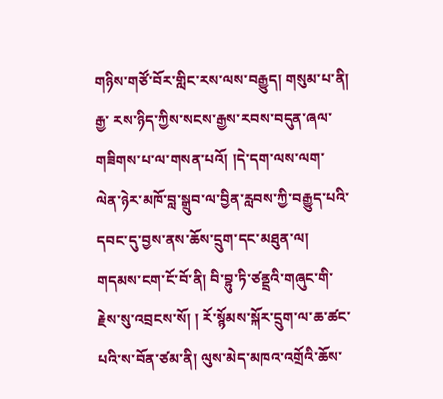གཉིས་གཙོ་བོར་གླིང་རས་ལས་བརྒྱུད། གསུམ་པ་ནི། རྒྱ་ རས་ཉིད་ཀྱིས་སངས་རྒྱས་རབས་བདུན་ཞལ་གཟིགས་པ་ལ་གསན་པའོ། །དེ་དག་ལས་ལག་ ལེན་ཉེར་མཁོ་བླ་སྒྲུབ་ལ་བྱིན་རླབས་ཀྱི་བརྒྱུད་པའི་དབང་དུ་བྱས་ནས་ཆོས་དྲུག་དང་མཐུན་ལ། གདམས་ངག་ངོ་བོ་ནི། བི་བྷུ་ཏི་ཙནྡྲའི་གཞུང་གི་རྗེས་སུ་འབྲངས་སོ། ། རོ་སྙོམས་སྐོར་དྲུག་ལ་ཆ་ཚང་པའི་ས་བོན་ཙམ་ནི། ལུས་མེད་མཁའ་འགྲོའི་ཆོས་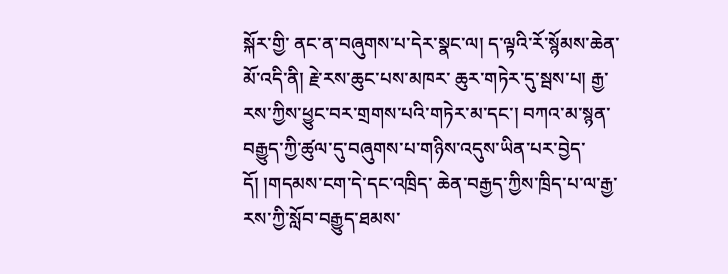སྐོར་གྱི་ ནང་ན་བཞུགས་པ་དེར་སྣང་ལ། ད་ལྟའི་རོ་སྙོམས་ཆེན་མོ་འདི་ནི། རྗེ་རས་ཆུང་པས་མཁར་ ཆུར་གཏེར་དུ་སྦས་པ། རྒྱ་རས་ཀྱིས་ཕྱུང་བར་གྲགས་པའི་གཏེར་མ་དང་། བཀའ་མ་སྙན་ བརྒྱུད་ཀྱི་ཚུལ་དུ་བཞུགས་པ་གཉིས་འདུས་ཡིན་པར་བྱེད་དོ། །གདམས་ངག་དེ་དང་འཁྲིད་ ཆེན་བརྒྱད་ཀྱིས་ཁྲིད་པ་ལ་རྒྱ་རས་ཀྱི་སློབ་བརྒྱུད་ཐམས་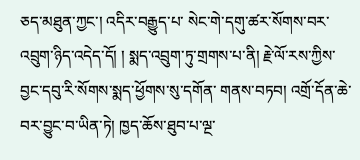ཅད་མཐུན་ཀྱང་། འདིར་བརྒྱུད་པ་ སེང་གེ་དགུ་ཚར་སོགས་བར་འབྲུག་ཉིད་འདེད་དོ། ། སྨད་འབྲུག་ཏུ་གྲགས་པ་ནི། རྗེ་ལོ་རས་ཀྱིས་བྱང་དབུ་རི་སོགས་སྨད་ཕྱོགས་སུ་དགོན་ གནས་བཏབ། འགྲོ་དོན་ཆེ་བར་བྱུང་བ་ཡིན་ཏེ། ཁྱད་ཆོས་ཐུབ་པ་ལྔ་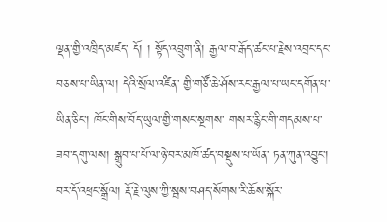ལྡན་གྱི་འཁྲིད་མཛད་ དོ། ། སྟོད་འབྲུག་ནི། རྒྱལ་བ་རྒོད་ཚང་པ་རྗེས་འབྲང་དང་བཅས་པ་ཡིན་ལ། དེའི་སྲོལ་འཛིན་ གྱི་གཙོ་ཆེ་ཤོས་རང་རྒྱལ་པ་ཡང་དགོན་པ་ཡིན་ཅིང་། ཁོང་གིས་བོད་ཡུལ་གྱི་གསང་སྔགས་ གསར་རྙིང་གི་གདམས་པ་ཟབ་དགུ་ལས། སྒྲུབ་པ་པོ་ལ་ཉེ་བར་མཁོ་ཚད་བསྡུས་པ་ཡོན་ ཏན་ཀུན་འབྱུང་། བར་དོ་འཕྲང་སྒྲོལ། རྡོ་རྗེ་ལུས་ཀྱི་སྦས་བཤད་སོགས་རི་ཆོས་སྐོར་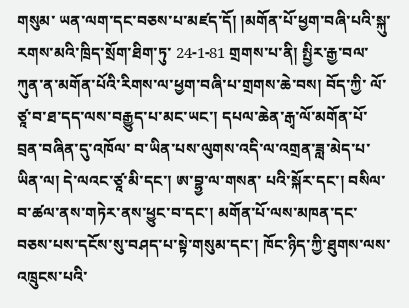གསུམ་ ཡན་ལག་དང་བཅས་པ་མཛད་དོ། །མགོན་པོ་ཕྱག་བཞི་པའི་སྐུ་རགས་མའི་ཁྲིད་སྲོག་ཐིག་ཏུ་ 24-1-81 གྲགས་པ་ནི། སྤྱིར་རྒྱ་བལ་ཀུན་ན་མགོན་པོའི་རིགས་ལ་ཕྱག་བཞི་པ་གྲགས་ཆེ་བས། བོད་ཀྱི་ ལོ་ཙཱ་བ་ཐ་དད་ལས་བརྒྱུད་པ་མང་ཡང་། དཔལ་ཆེན་རྒྭ་ལོ་མགོན་པོ་བྲན་བཞིན་དུ་འཁོལ་ བ་ཡིན་པས་ལུགས་འདི་ལ་འགྲན་ཟླ་མེད་པ་ཡིན་ལ། དེ་ལའང་ཙཱ་མི་དང་། ཨ་བྷྱ་ལ་གསན་ པའི་སྐོར་དང་། བསིལ་བ་ཚལ་ནས་གཏེར་ནས་ཕྱུང་བ་དང་། མགོན་པོ་ལས་མཁན་དང་ བཅས་པས་དངོས་སུ་བཤད་པ་སྟེ་གསུམ་དང་། ཁོང་ཉིད་ཀྱི་ཐུགས་ལས་འཁྲུངས་པའི་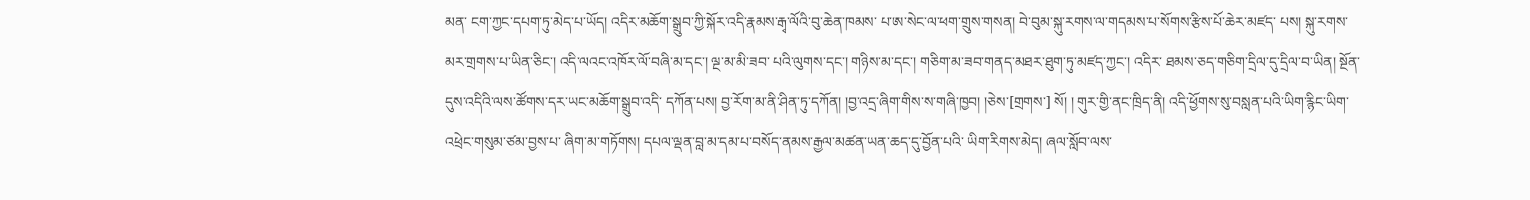མན་ ངག་ཀྱང་དཔག་ཏུ་མེད་པ་ཡོད། འདིར་མཆོག་སྒྲུབ་ཀྱི་སྐོར་འདི་རྣམས་རྒྭ་ལོའི་བུ་ཆེན་ཁམས་ པ་ཨ་སེང་ལ་ཕག་གྲུས་གསན། བེ་བུམ་སྐུ་རགས་ལ་གདམས་པ་སོགས་རྩིས་པོ་ཆེར་མཛད་ པས། སྐུ་རགས་མར་གྲགས་པ་ཡིན་ཅིང་། འདི་ལའང་འཁོར་ལོ་བཞི་མ་དང་། ལྔ་མ་མི་ཟབ་ པའི་ལུགས་དང་། གཉིས་མ་དང་། གཅིག་མ་ཟབ་གནད་མཐར་ཐུག་ཏུ་མཛད་ཀྱང་། འདིར་ ཐམས་ཅད་གཅིག་དྲིལ་དུ་དྲིལ་བ་ཡིན། སྔོན་དུས་འདིའི་ལས་ཚོགས་དར་ཡང་མཆོག་སྒྲུབ་འདི་ དཀོན་པས། བྱ་རོག་མ་ནི་ཤིན་ཏུ་དཀོན། །བྱ་འདྲ་ཞིག་གིས་ས་གཞི་ཁྱབ། །ཅེས་[གྲགས་] སོ། ། གུར་གྱི་ནང་ཁྲིད་ནི། འདི་ཕྱོགས་སུ་བསླན་པའི་ཡིག་རྙིང་ཡིག་འཕྲེང་གསུམ་ཙམ་བྱས་པ་ ཞིག་མ་གཏོགས། དཔལ་ལྡན་བླ་མ་དམ་པ་བསོད་ནམས་རྒྱལ་མཚན་ཡན་ཆད་དུ་བྱོན་པའི་ ཡིག་རིགས་མེད། ཞལ་སློབ་ལས་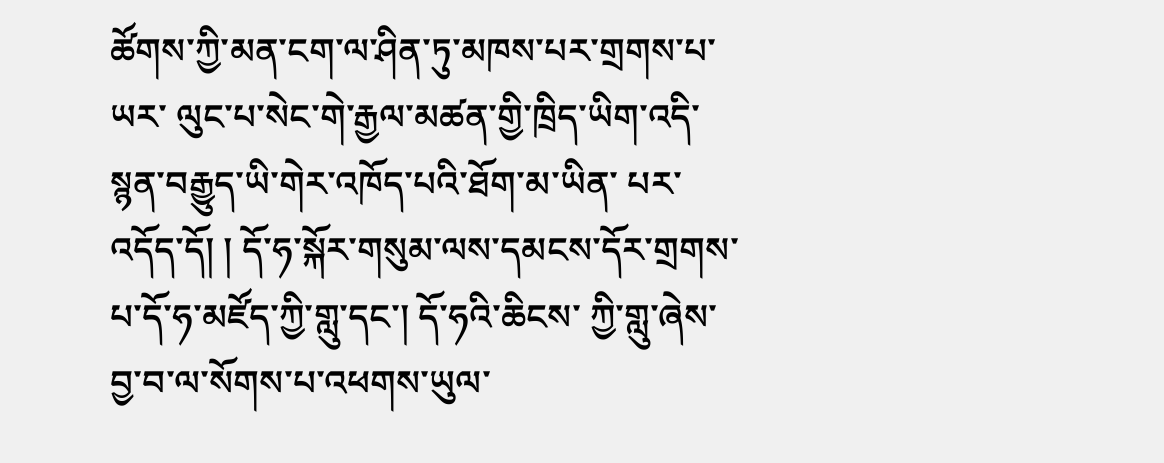ཚོགས་ཀྱི་མན་ངག་ལ་ཤིན་ཏུ་མཁས་པར་གྲགས་པ་ཡར་ ལུང་པ་སེང་གེ་རྒྱལ་མཚན་གྱི་ཁྲིད་ཡིག་འདི་སྙན་བརྒྱུད་ཡི་གེར་འཁོད་པའི་ཐོག་མ་ཡིན་ པར་འདོད་དོ། ། དོ་ཧ་སྐོར་གསུམ་ལས་དམངས་དོར་གྲགས་པ་དོ་ཧ་མཛོད་ཀྱི་གླུ་དང་། དོ་ཧའི་ཆིངས་ ཀྱི་གླུ་ཞེས་བྱ་བ་ལ་སོགས་པ་འཕགས་ཡུལ་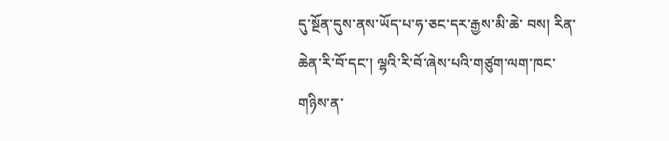དུ་སྔོན་དུས་ནས་ཡོད་པ་ཧ་ཅང་དར་རྒྱས་མི་ཆེ་ བས། རིན་ཆེན་རི་བོ་དང་། ལྷའི་རི་བོ་ཞེས་པའི་གཙུག་ལག་ཁང་གཉིས་ན་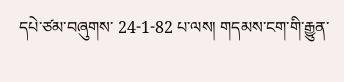དཔེ་ཙམ་བཞུགས་ 24-1-82 པ་ལས། གདམས་ངག་གི་རྒྱུན་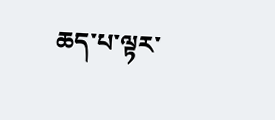ཆད་པ་ལྟར་